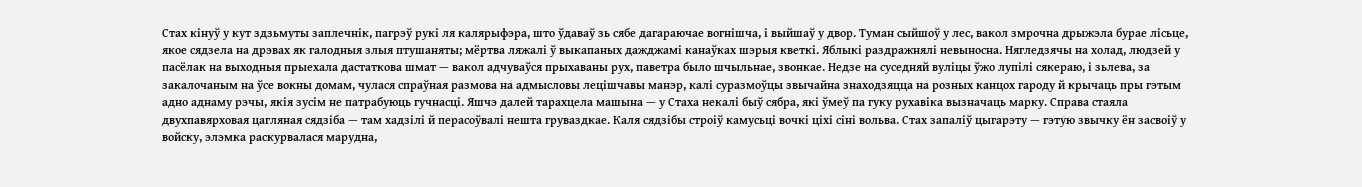Стах кінуў у кут здзьмуты заплечнік, пагрэў рукі ля калярыфэра, што ўдаваў зь сябе дагараючае вогнішча, і выйшаў у двор. Туман сыйшоў у лес, вакол змрочна дрыжэла бурае лісьце, якое сядзела на дрэвах як галодныя злыя птушаняты; мёртва ляжалі ў выкапаных дажджамі канаўках шэрыя кветкі. Яблыкі раздражнялі невыносна. Нягледзячы на холад, людзей у пасёлак на выходныя прыехала дастаткова шмат — вакол адчуваўся прыхаваны рух, паветра было шчыльнае, звонкае. Недзе на суседняй вуліцы ўжо лупілі сякераю, і зьлева, за закалочаным на ўсе вокны домам, чулася спраўная размова на адмысловы лецішчавы манэр, калі суразмоўцы звычайна знаходзяцца на розных канцох гароду й крычаць пры гэтым адно аднаму рэчы, якія зусім не патрабуюць гучнасці. Яшчэ далей тарахцела машына — у Стаха некалі быў сябра, які ўмеў па гуку рухавіка вызначаць марку. Справа стаяла двухпавярховая цагляная сядзіба — там хадзілі й перасоўвалі нешта груваздкае. Каля сядзібы строіў камусьці вочкі ціхі сіні вольва. Стах запаліў цыгарэту — гэтую звычку ён засвоіў у войску, элэмка раскурвалася марудна,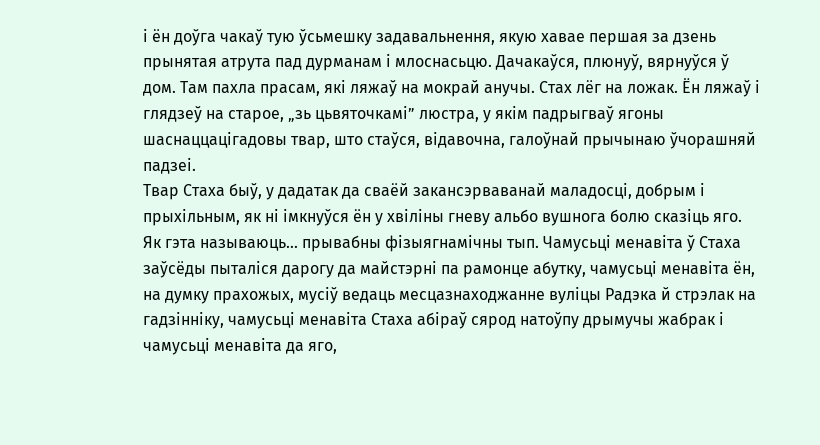і ён доўга чакаў тую ўсьмешку задавальнення, якую хавае першая за дзень прынятая атрута пад дурманам і млоснасьцю. Дачакаўся, плюнуў, вярнуўся ў дом. Там пахла прасам, які ляжаў на мокрай анучы. Стах лёг на ложак. Ён ляжаў і глядзеў на старое, „зь цьвяточкамі” люстра, у якім падрыгваў ягоны шаснаццацігадовы твар, што стаўся, відавочна, галоўнай прычынаю ўчорашняй падзеі.
Твар Стаха быў, у дадатак да сваёй закансэрваванай маладосці, добрым і прыхільным, як ні імкнуўся ён у хвіліны гневу альбо вушнога болю сказіць яго. Як гэта называюць... прывабны фізыягнамічны тып. Чамусьці менавіта ў Стаха заўсёды пыталіся дарогу да майстэрні па рамонце абутку, чамусьці менавіта ён, на думку прахожых, мусіў ведаць месцазнаходжанне вуліцы Радэка й стрэлак на гадзінніку, чамусьці менавіта Стаха абіраў сярод натоўпу дрымучы жабрак і чамусьці менавіта да яго,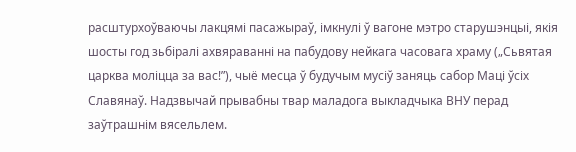расштурхоўваючы лакцямі пасажыраў, імкнулі ў вагоне мэтро старушэнцыі, якія шосты год зьбіралі ахвяраванні на пабудову нейкага часовага храму („Сьвятая царква моліцца за вас!”), чыё месца ў будучым мусіў заняць сабор Маці ўсіх Славянаў. Надзвычай прывабны твар маладога выкладчыка ВНУ перад заўтрашнім вясельлем.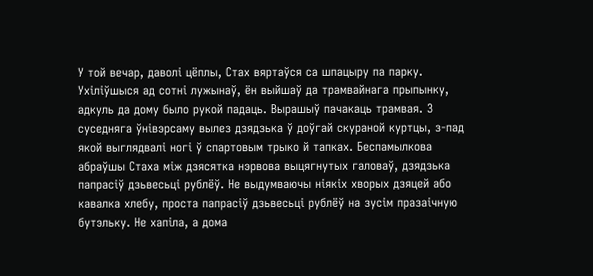У той вечар, даволі цёплы, Стах вяртаўся са шпацыру па парку. Ухіліўшыся ад сотні лужынаў, ён выйшаў да трамвайнага прыпынку, адкуль да дому было рукой падаць. Вырашыў пачакаць трамвая. З суседняга ўнівэрсаму вылез дзядзька ў доўгай скураной куртцы, з-пад якой выглядвалі ногі ў спартовым трыко й тапках. Беспамылкова абраўшы Стаха між дзясятка нэрвова выцягнутых галоваў, дзядзька папрасіў дзьвесьці рублёў. Не выдумваючы ніякіх хворых дзяцей або кавалка хлебу, проста папрасіў дзьвесьці рублёў на зусім празаічную бутэльку. Не хапіла, а дома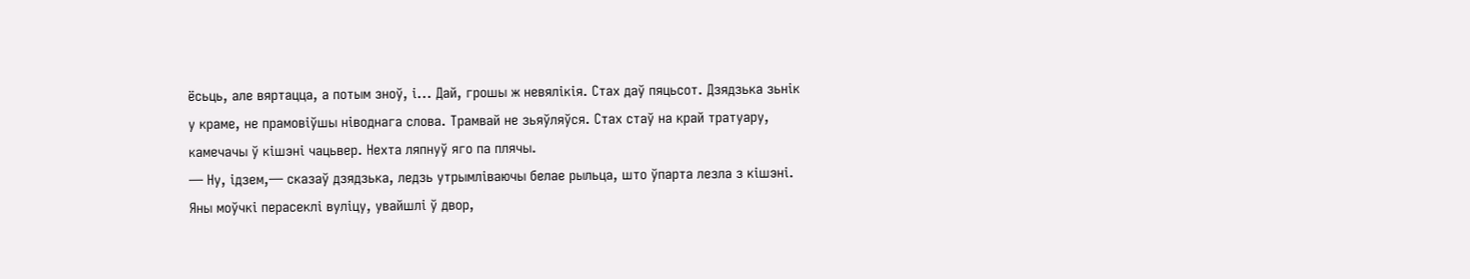ёсьць, але вяртацца, а потым зноў, і... Дай, грошы ж невялікія. Стах даў пяцьсот. Дзядзька зьнік у краме, не прамовіўшы ніводнага слова. Трамвай не зьяўляўся. Стах стаў на край тратуару, камечачы ў кішэні чацьвер. Нехта ляпнуў яго па плячы.
— Ну, ідзем,— сказаў дзядзька, ледзь утрымліваючы белае рыльца, што ўпарта лезла з кішэні. Яны моўчкі перасеклі вуліцу, увайшлі ў двор,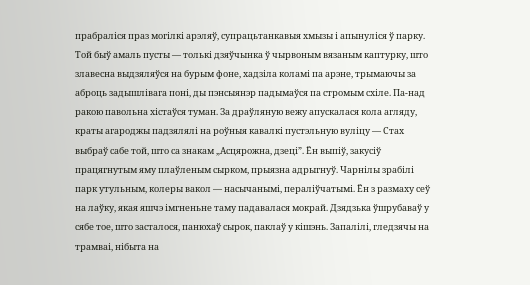прабраліся праз могілкі арэляў, супрацьтанкавыя хмызы і апынуліся ў парку. Той быў амаль пусты — толькі дзяўчынка ў чырвоным вязаным каптурку, што злавесна выдзяляўся на бурым фоне, хадзіла коламі па арэне, трымаючы за аброць задышлівага поні, ды пэнсыянэр падымаўся па стромым схіле. Па-над ракою павольна хістаўся туман. За драўляную вежу апускалася кола агляду, краты агароджы падзялялі на роўныя кавалкі пустэльную вуліцу — Стах выбраў сабе той, што са знакам „Асцярожна, дзеці”. Ён выпіў, закусіў працягнутым яму плаўленым сырком, прыязна адрыгнуў. Чарнілы зрабілі парк утульным, колеры вакол — насычанымі, пераліўчатымі. Ён з размаху сеў на лаўку, якая яшчэ імгненьне таму падавалася мокрай. Дзядзька ўшрубаваў у сябе тое, што засталося, панюхаў сырок, паклаў у кішэнь. Запалілі, гледзячы на трамваі, нібыта на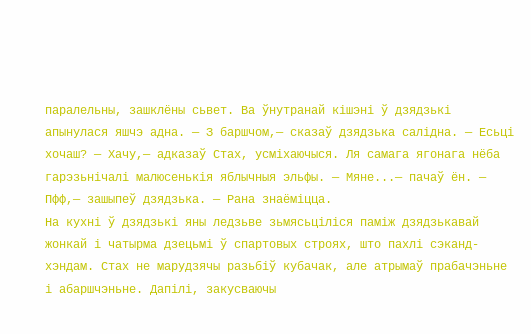паралельны, зашклёны сьвет. Ва ўнутранай кішэні ў дзядзькі апынулася яшчэ адна. — З баршчом,— сказаў дзядзька салідна. — Есьці хочаш? — Хачу,— адказаў Стах, усміхаючыся. Ля самага ягонага нёба гарэзьнічалі малюсенькія яблычныя эльфы. — Мяне...— пачаў ён. — Пфф,— зашыпеў дзядзька. — Рана знаёміцца.
На кухні ў дзядзькі яны ледзьве зьмясьціліся паміж дзядзькавай жонкай і чатырма дзецьмі ў спартовых строях, што пахлі сэканд-хэндам. Стах не марудзячы разьбіў кубачак, але атрымаў прабачэньне і абаршчэньне. Дапілі, закусваючы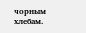чорным хлебам.